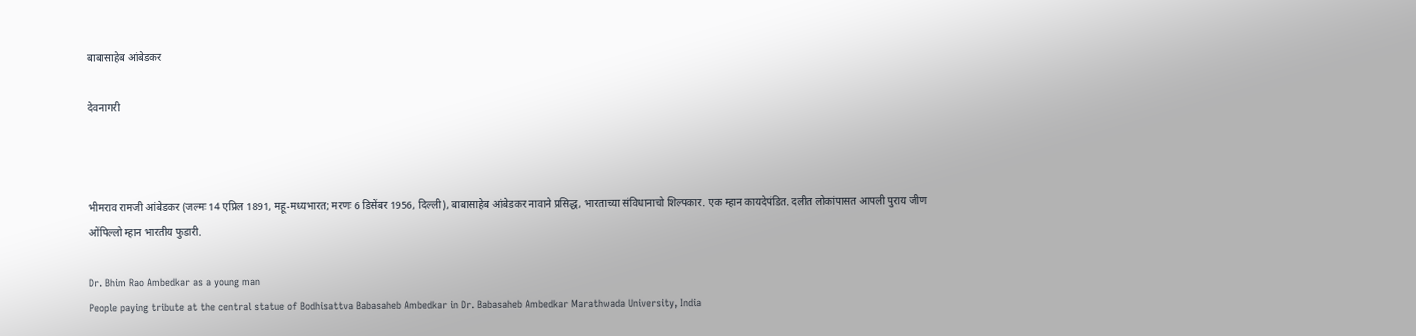बाबासाहेब आंबेडकर

देवनागरी



भीमराव रामजी आंबेडकर (जल्मः 14 एप्रिल 1891, महू-मध्यभारत; मरणः 6 डिसेंबर 1956, दिल्ली), बाबासाहेब आंबेडकर नावाने प्रसिद्ध, भारताच्या संविधानाचो शिल्पकार. एक म्हान कायदेपंडित. दलीत लोकांपासत आपली पुराय जीण ओंपिल्लो म्हान भारतीय फुडारी.

Dr. Bhim Rao Ambedkar as a young man
People paying tribute at the central statue of Bodhisattva Babasaheb Ambedkar in Dr. Babasaheb Ambedkar Marathwada University, India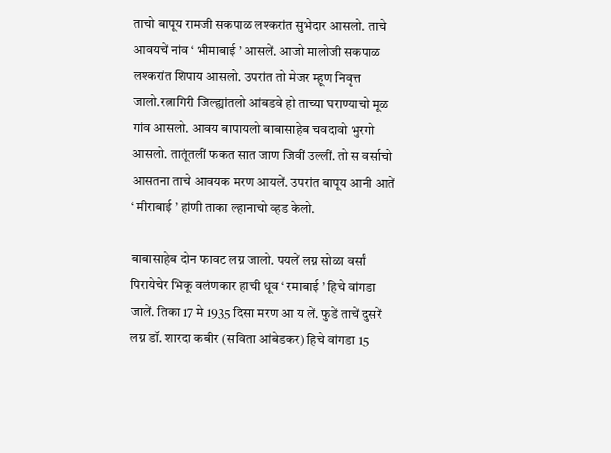ताचो बापूय रामजी सकपाळ लश्करांत सुभेदार आसलो. ताचे आवयचें नांव ‘ भीमाबाई ’ आसलें. आजो मालोजी सकपाळ लश्करांत शिपाय आसलो. उपरांत तो मेजर म्हूण निवृत्त जालो.रत्नागिरी जिल्ह्यांतलो आंबडवे हो ताच्या घराण्याचो मूळ गांव आसलो. आवय बापायलो बाबासाहेब चवदावो भुरगो आसलो. तातूंतलीं फकत सात जाण जिवीं उल्लीं. तो स वर्साचो आसतना ताचे आवयक मरण आयलें. उपरांत बापूय आनी आतें ‘ मीराबाई ’ हांणी ताका ल्हानाचो व्हड केलो.

बाबासाहेब दोन फावट लग्न जालो. पयलें लग्न सोळा वर्सां पिरायेचेर भिकू वलंणकार हाची धूव ‘ रमाबाई ’ हिचे वांगडा जालें. तिका 17 मे 1935 दिसा मरण आ य लें. फुडें ताचें दुसरें लग्न डॉ. शारदा कबीर (सविता आंबेडकर) हिचे वांगडा 15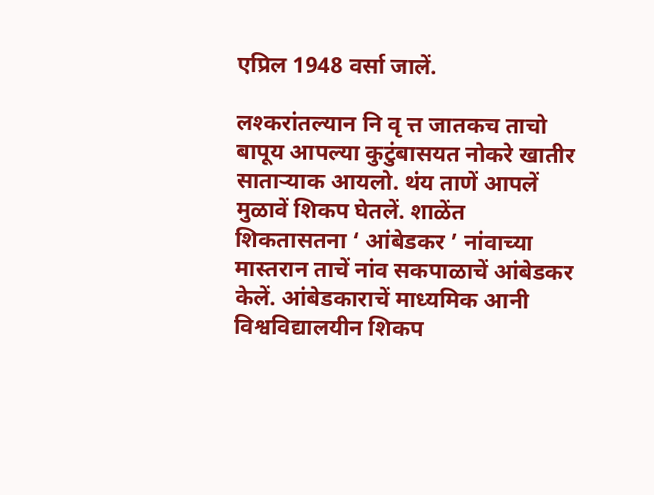एप्रिल 1948 वर्सा जालें.

लश्करांतल्यान नि वृ त्त जातकच ताचो बापूय आपल्या कुटुंबासयत नोकरे खातीर साताऱ्याक आयलो. थंय ताणें आपलें मुळावें शिकप घेतलें. शाळेंत शिकतासतना ‘ आंबेडकर ’ नांवाच्या मास्तरान ताचें नांव सकपाळाचें आंबेडकर केलें. आंबेडकाराचें माध्यमिक आनी विश्वविद्यालयीन शिकप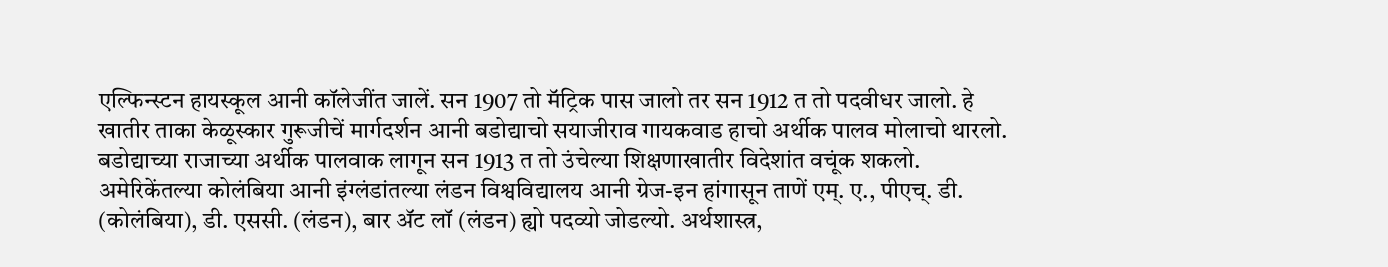एल्फिन्स्टन हायस्कूल आनी कॉलेजींत जालें. सन 1907 तो मॅट्रिक पास जालो तर सन 1912 त तो पदवीधर जालो. हे खातीर ताका केळूस्कार गुरूजीचें मार्गदर्शन आनी बडोद्याचो सयाजीराव गायकवाड हाचो अर्थीक पालव मोलाचो थारलो. बडोद्याच्या राजाच्या अर्थीक पालवाक लागून सन 1913 त तो उंचेल्या शिक्षणाखातीर विदेशांत वचूंक शकलो. अमेरिकेंतल्या कोलंबिया आनी इंग्लंडांतल्या लंडन विश्वविद्यालय आनी ग्रेज-इन हांगासून ताणें एम्. ए., पीएच्. डी. (कोलंबिया), डी. एससी. (लंडन), बार ॲट लॉ (लंडन) ह्यो पदव्यो जोडल्यो. अर्थशास्त्र,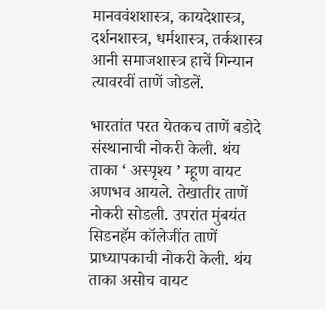मानववंशशास्त्र, कायदेशास्त्र, दर्शनशास्त्र, धर्मशास्त्र, तर्कशास्त्र आनी समाजशास्त्र हाचें गिन्यान त्यावरवीं ताणें जोडलें.

भारतांत परत येतकच ताणें बडोदे संस्थानाची नोकरी केली. थंय ताका ‘ अस्पृश्य ’ म्हूण वायट अणभव आयले. तेखातीर ताणें नोकरी सोडली. उपरांत मुंबयंत सिडनहॅम कॉलेजींत ताणें प्राध्यापकाची नोकरी केली. थंय ताका असोच वायट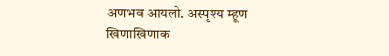अणभव आयलो. अस्पृश्य म्हूण खिणाखिणाक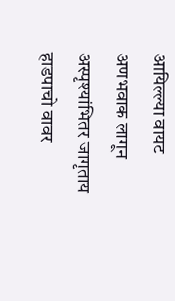आयिल्ल्या वायट अणभवाक लागून अस्पृश्यांभितर जागृताय हाडपाचो वावर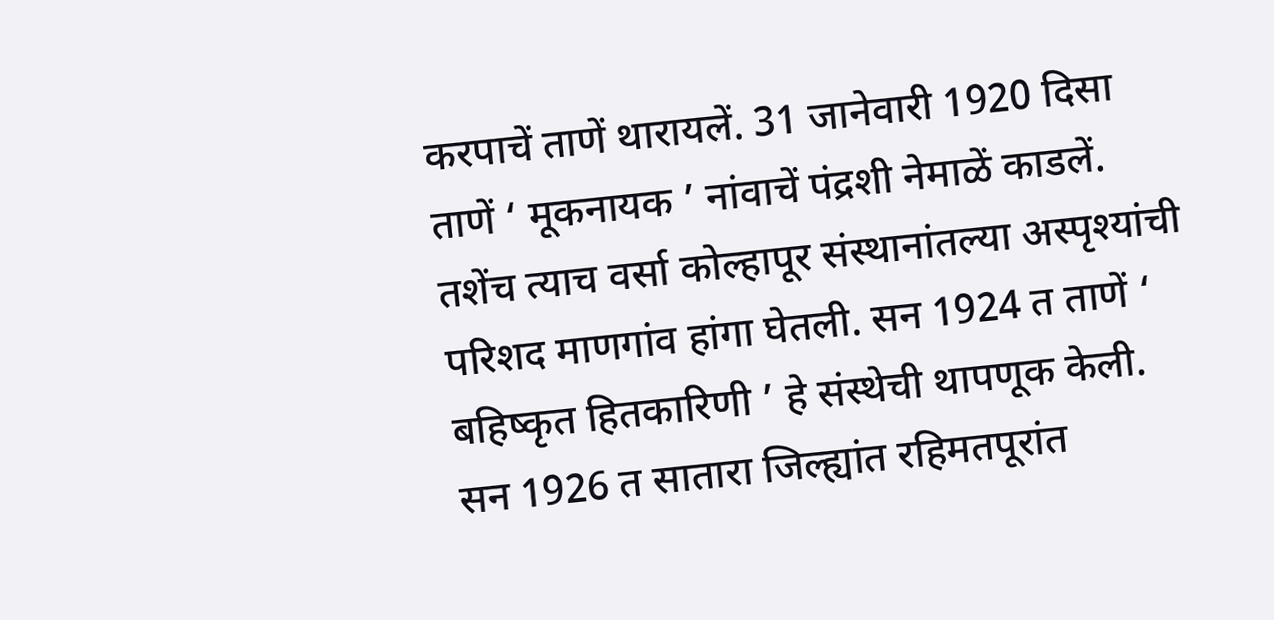करपाचें ताणें थारायलें. 31 जानेवारी 1920 दिसा ताणें ‘ मूकनायक ’ नांवाचें पंद्रशी नेमाळें काडलें. तशेंच त्याच वर्सा कोल्हापूर संस्थानांतल्या अस्पृश्यांची परिशद माणगांव हांगा घेतली. सन 1924 त ताणें ‘ बहिष्कृत हितकारिणी ’ हे संस्थेची थापणूक केली. सन 1926 त सातारा जिल्ह्यांत रहिमतपूरांत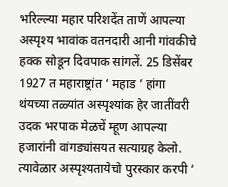भरिल्ल्या महार परिशदेंत ताणें आपल्या अस्पृश्य भावांक वतनदारी आनी गांवकीचे हक्क सोडून दिवपाक सांगलें. 25 डिसेंबर 1927 त महाराष्ट्रांत ‘ महाड ’ हांगा थंयच्या तळ्यांत अस्पृश्यांक हेर जातींवरी उदक भरपाक मेळचें म्हूण आपल्या हजारांनी वांगड्यांसयत सत्याग्रह केलो. त्यावेळार अस्पृश्यतायेचो पुरस्कार करपी ‘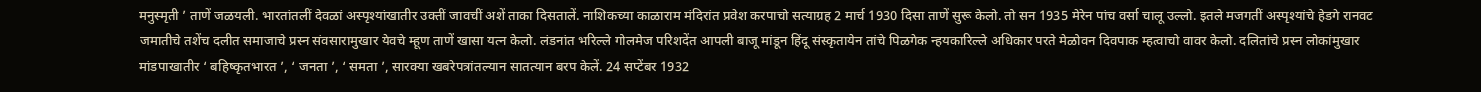मनुस्मृती ’ ताणें जळयली. भारतांतलीं देवळां अस्पृश्यांखातीर उक्तीं जावचीं अशें ताका दिसतालें. नाशिकच्या काळाराम मंदिरांत प्रवेश करपाचो सत्याग्रह 2 मार्च 1930 दिसा ताणें सुरू केलो. तो सन 1935 मेरेन पांच वर्सा चालू उल्लो. इतले मजगतीं अस्पृश्यांचे हेडगे रानवट जमातीचे तशेंच दलीत समाजाचे प्रस्न संवसारामुखार येवचे म्हूण ताणें खासा यत्न केलो. लंडनांत भरिल्ले गोलमेज परिशदेंत आपली बाजू मांडून हिंदू संस्कृतायेन तांचे पिळगेक न्हयकारिल्ले अधिकार परते मेळोवन दिवपाक म्हत्वाचो वावर केलो. दलितांचे प्रस्न लोकांमुखार मांडपाखातीर ‘ बहिष्कृतभारत ’, ‘ जनता ’, ‘ समता ’, सारक्या खबरेपत्रांतल्यान सातत्यान बरप केलें. 24 सप्टेंबर 1932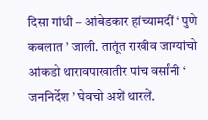दिसा गांधी – आंबेडकार हांच्यामदीं ‘ पुणे कबलात ’ जाली. तातूंत राखीव जाग्यांचो आंकडो थारावपाखातीर पांच वर्सांनी ‘ जननिर्देश ’ घेवचो अशें थारलें.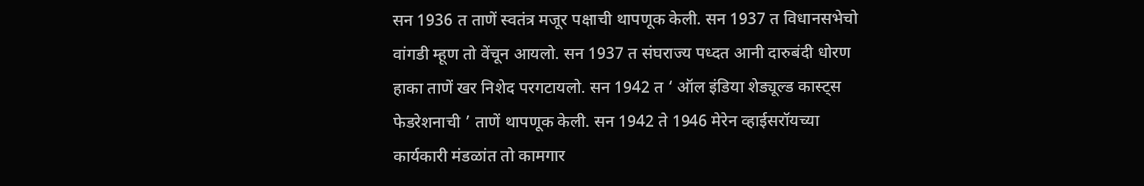सन 1936 त ताणें स्वतंत्र मजूर पक्षाची थापणूक केली. सन 1937 त विधानसभेचो वांगडी म्हूण तो वेंचून आयलो. सन 1937 त संघराज्य पध्दत आनी दारुबंदी धोरण हाका ताणें खर निशेद परगटायलो. सन 1942 त ‘ ऑल इंडिया शेड्यूल्ड कास्ट्स फेडरेशनाची ’ ताणें थापणूक केली. सन 1942 ते 1946 मेरेन व्हाईसरॉयच्या कार्यकारी मंडळांत तो कामगार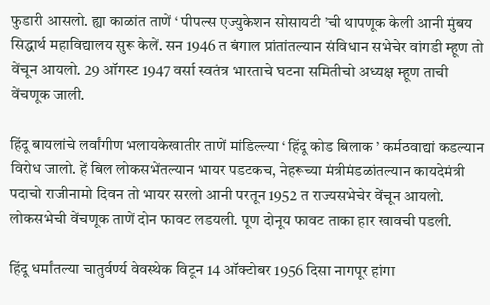फुडारी आसलो. ह्या काळांत ताणें ‘ पीपल्स एज्युकेशन सोसायटी ’ची थापणूक केली आनी मुंबय सिद्धार्थ महाविद्यालय सुरू केलें. सन 1946 त बंगाल प्रांतांतल्यान संविधान सभेचेर वांगडी म्हूण तो वेंचून आयलो. 29 ऑगस्ट 1947 वर्सा स्वतंत्र भारताचे घटना समितीचो अध्यक्ष म्हूण ताची वेंचणूक जाली.

हिंदू बायलांचे लर्वांगीण भलायकेखातीर ताणें मांडिल्ल्या ‘ हिंदू कोड बिलाक ’ कर्मठवाद्यां कडल्यान विरोध जालो. हें बिल लोकसभेंतल्यान भायर पडटकच, नेहरूच्या मंत्रीमंडळांतल्यान कायदेमंत्री पदाचो राजीनामो दिवन तो भायर सरलो आनी परतून 1952 त राज्यसभेचेर वेंचून आयलो. लोकसभेची वेंचणूक ताणें दोन फावट लडयली. पूण दोनूय फावट ताका हार खावची पडली.

हिंदू धर्मांतल्या चातुर्वर्ण्य वेवस्थेक विटून 14 ऑक्टोबर 1956 दिसा नागपूर हांगा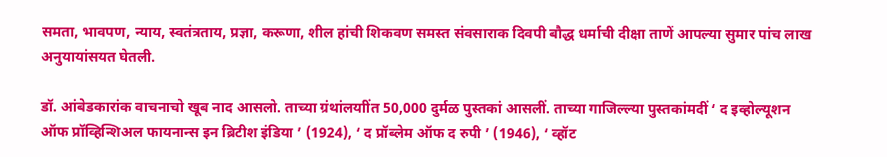समता, भावपण, न्याय, स्वतंत्रताय, प्रज्ञा, करूणा, शील हांची शिकवण समस्त संवसाराक दिवपी बौद्ध धर्माची दीक्षा ताणें आपल्या सुमार पांच लाख अनुयायांसयत घेतली.

डॉ. आंबेडकारांक वाचनाचो खूब नाद आसलो. ताच्या ग्रंथांलयाींत 50,000 दुर्मळ पुस्तकां आसलीं. ताच्या गाजिल्ल्या पुस्तकांमदीं ‘ द इव्होल्यूशन ऑफ प्रॉव्हिन्शिअल फायनान्स इन ब्रिटीश इंडिया ’ (1924), ‘ द प्रॉब्लेम ऑफ द रुपी ’ (1946), ‘ व्हॉट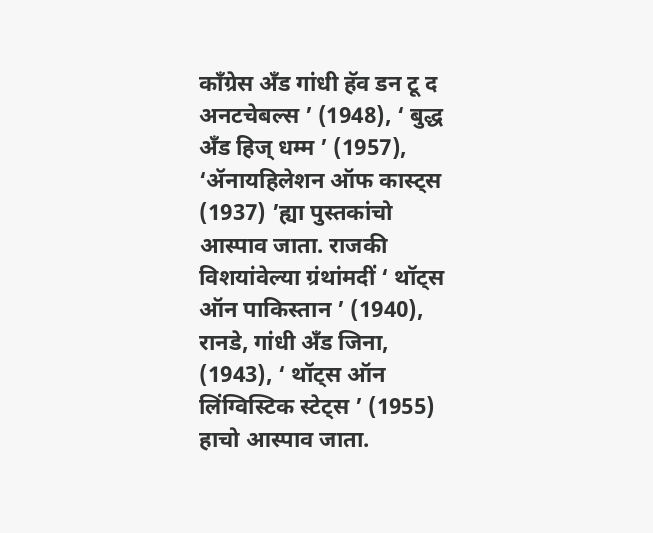काँग्रेस अँड गांधी हॅव डन टू द अनटचेबल्स ’ (1948), ‘ बुद्ध अँड हिज् धम्म ’ (1957), ‘ॲनायहिलेशन ऑफ कास्ट्स (1937) ’ह्या पुस्तकांचो आस्पाव जाता. राजकी विशयांवेल्या ग्रंथांमदीं ‘ थॉट्स ऑन पाकिस्तान ’ (1940), रानडे, गांधी अँड जिना, (1943), ‘ थॉट्स ऑन लिंग्विस्टिक स्टेट्स ’ (1955) हाचो आस्पाव जाता.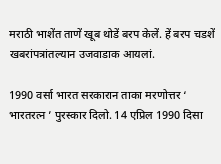मराठी भाशेंत ताणें खूब थोडें बरप केलें. हें बरप चडशें खबरांपत्रांतल्यान उजवाडाक आयलां.

1990 वर्सा भारत सरकारान ताका मरणोत्तर ‘ भारतरत्न ’ पुरस्कार दिलो. 14 एप्रिल 1990 दिसा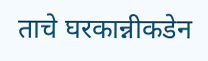ताचे घरकान्नीकडेन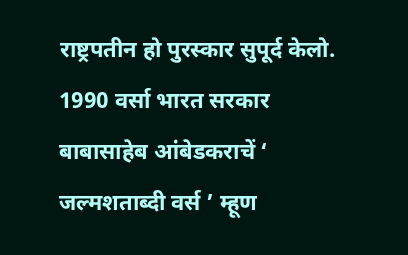राष्ट्रपतीन हो पुरस्कार सुपूर्द केलो. 1990 वर्सा भारत सरकार बाबासाहेब आंबेडकराचें ‘ जल्मशताब्दी वर्स ’ म्हूण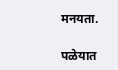मनयता.

पळेयात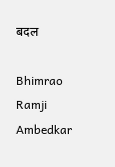बदल

Bhimrao Ramji Ambedkar